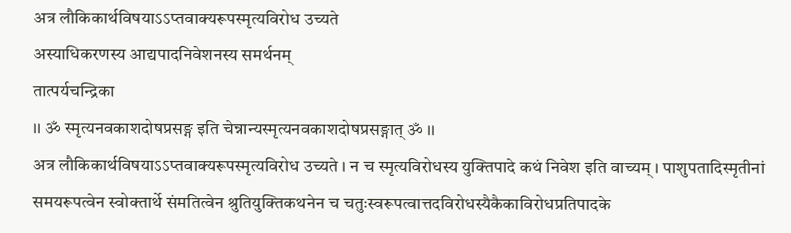अत्र लौकिकार्थविषयाऽऽप्तवाक्यरूपस्मृत्यविरोध उच्यते
अस्याधिकरणस्य आद्यपादनिवेशनस्य समर्थनम्
तात्पर्यचन्द्रिका
।। ॐ स्मृत्यनवकाशदोषप्रसङ्ग इति चेन्नान्यस्मृत्यनवकाशदोषप्रसङ्गात् ॐ ।।
अत्र लौकिकार्थविषयाऽऽप्तवाक्यरूपस्मृत्यविरोध उच्यते । न च स्मृत्यविरोधस्य युक्तिपादे कथं निवेश इति वाच्यम् । पाशुपतादिस्मृतीनां समयरूपत्वेन स्वोक्तार्थे संमतित्वेन श्रुतियुक्तिकथनेन च चतुःस्वरूपत्वात्तदविरोधस्यैकैकाविरोधप्रतिपादके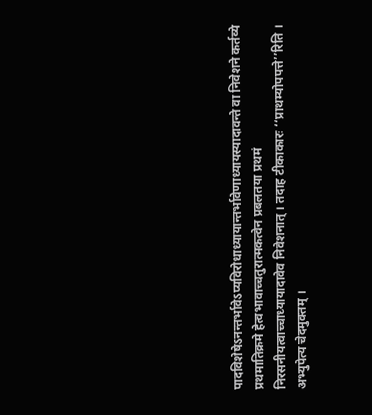पादविशेषेऽनन्तर्भावेऽप्यविरोधाध्यायान्तर्भावेणाध्यायस्यादावन्ते वा निवेशने कर्तव्ये प्रथमातिक्रमे हेत्वभावाच्चतुरात्मकत्वेन प्रबलतया प्रथमं निरसनीयत्वाच्चाध्यायादावेव निवेशनात् । तदाह टीकाकारः ‘‘प्राथम्योपपत्ते’’रिति । अभ्युपेत्य चेदमुक्तम् ।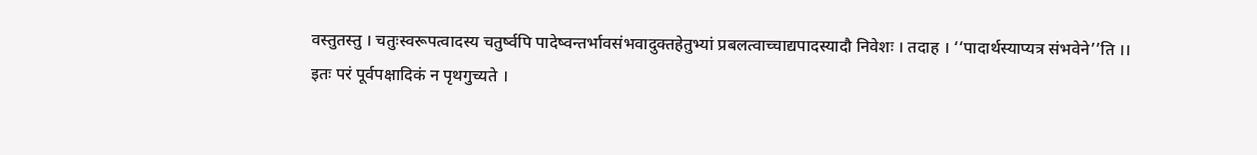वस्तुतस्तु । चतुःस्वरूपत्वादस्य चतुर्ष्वपि पादेष्वन्तर्भावसंभवादुक्तहेतुभ्यां प्रबलत्वाच्चाद्यपादस्यादौ निवेशः । तदाह । ‘‘पादार्थस्याप्यत्र संभवेने’’ति ।।
इतः परं पूर्वपक्षादिकं न पृथगुच्यते ।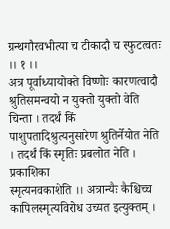ग्रन्थगौरवभीत्या च टीकादौ च स्फुटत्वतः ।। १ ।।
अत्र पूर्वाध्यायोक्ते विष्णोः कारणत्वादौ श्रुतिसमन्वयो न युक्तो युक्तो वेति चिन्ता । तदर्थं किं पाशुपतादिश्रुत्यनुसारेण श्रुतिर्नेयोत नेति । तदर्थं किं स्मृतिः प्रबलोत नेति ।
प्रकाशिका
स्मृत्यनवकाशेति ।। अत्रान्यैः कैश्चिच्च कापिलस्मृत्यविरोध उच्यत इत्युक्तम् ।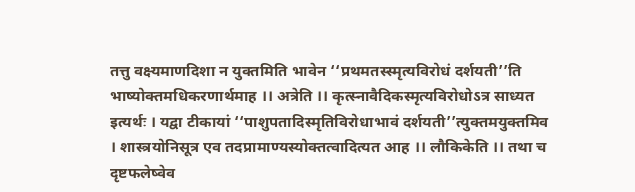तत्तु वक्ष्यमाणदिशा न युक्तमिति भावेन ‘‘प्रथमतस्स्मृत्यविरोधं दर्शयती’’ति भाष्योक्तमधिकरणार्थमाह ।। अत्रेति ।। कृत्स्नावैदिकस्मृत्यविरोधोऽत्र साध्यत इत्यर्थः । यद्वा टीकायां ‘‘पाशुपतादिस्मृतिविरोधाभावं दर्शयती’’त्युक्तमयुक्तमिव । शास्त्रयोनिसूत्र एव तदप्रामाण्यस्योक्तत्वादित्यत आह ।। लौकिकेति ।। तथा च दृष्टफलेष्वेव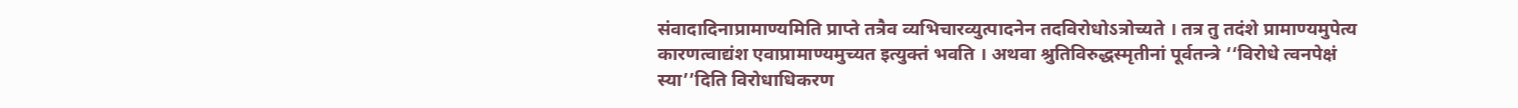संवादादिनाप्रामाण्यमिति प्राप्ते तत्रैव व्यभिचारव्युत्पादनेन तदविरोधोऽत्रोच्यते । तत्र तु तदंशे प्रामाण्यमुपेत्य कारणत्वाद्यंश एवाप्रामाण्यमुच्यत इत्युक्तं भवति । अथवा श्रुतिविरुद्धस्मृतीनां पूर्वतन्त्रे ‘‘विरोधे त्वनपेक्षं स्या’’दिति विरोधाधिकरण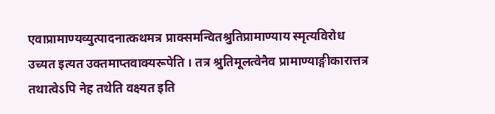एवाप्रामाण्यव्युत्पादनात्कथमत्र प्राक्समन्वितश्रुतिप्रामाण्याय स्मृत्यविरोध उच्यत इत्यत उक्तमाप्तवाक्यरूपेति । तत्र श्रुतिमूलत्वेनैव प्रामाण्याङ्गीकारात्तत्र तथात्वेऽपि नेह तथेति वक्ष्यत इति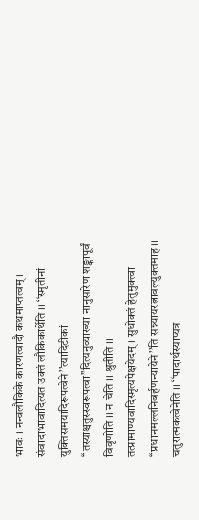भावः । नन्वलौकिके कारणत्वादौ कथमाप्तत्वम् । संवादाभावादित्यत उक्तं लौकिकार्थेति ।। ‘‘स्मृतीनां युक्तिसमयादिरूपत्वेने’’त्यादिटीकां ‘‘तस्याश्चतुस्स्वरूपत्वा’’दित्यनुव्याख्या नानुसारेण शङ्कापूर्वं विवृणोति ।। न चेति ।। श्रुतीति ।। तत्प्रामाण्यवादिस्मृत्यपेक्षयेदम् । सुधोक्तं हेतुमुक्त्वा ‘‘प्रधानमल्लनिबर्हणन्यायेने’’ति सन्न्यायरत्नावल्युक्तमाह ।। चतुरात्मकत्वेनेति ।। ‘‘पादार्थस्याप्यत्र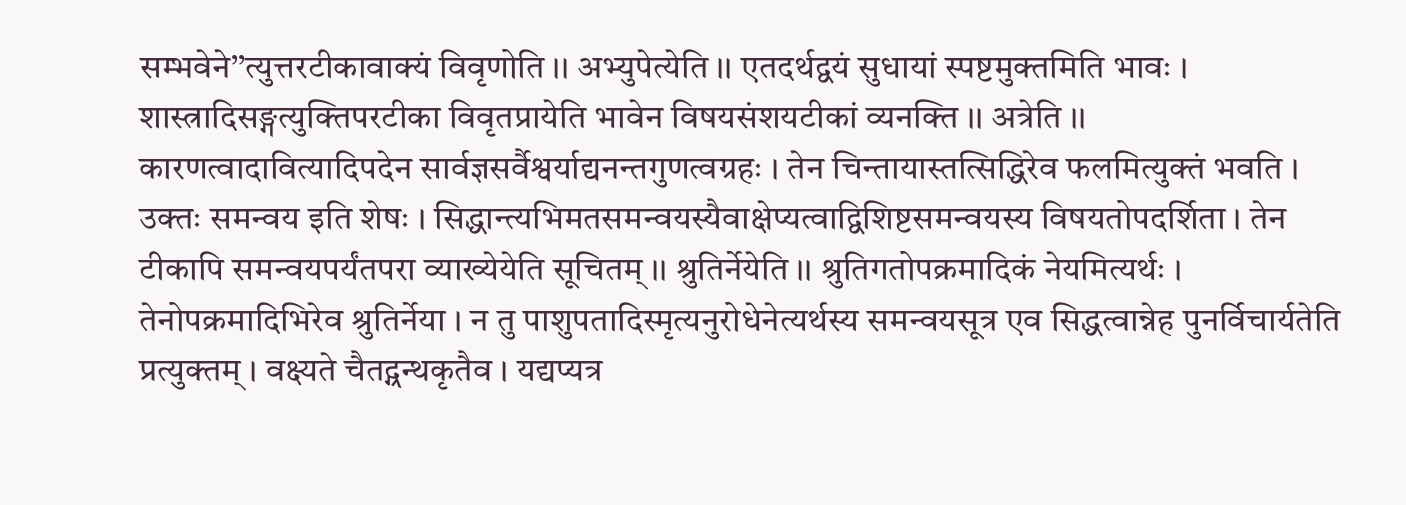सम्भवेने’’त्युत्तरटीकावाक्यं विवृणोति ।। अभ्युपेत्येति ।। एतदर्थद्वयं सुधायां स्पष्टमुक्तमिति भावः ।
शास्त्रादिसङ्गत्युक्तिपरटीका विवृतप्रायेति भावेन विषयसंशयटीकां व्यनक्ति ।। अत्रेति ।। कारणत्वादावित्यादिपदेन सार्वज्ञसर्वैश्वर्याद्यनन्तगुणत्वग्रहः । तेन चिन्तायास्तत्सिद्धिरेव फलमित्युक्तं भवति । उक्तः समन्वय इति शेषः । सिद्धान्त्यभिमतसमन्वयस्यैवाक्षेप्यत्वाद्विशिष्टसमन्वयस्य विषयतोपदर्शिता । तेन टीकापि समन्वयपर्यंतपरा व्याख्येयेति सूचितम् ।। श्रुतिर्नेयेति ।। श्रुतिगतोपक्रमादिकं नेयमित्यर्थः । तेनोपक्रमादिभिरेव श्रुतिर्नेया । न तु पाशुपतादिस्मृत्यनुरोधेनेत्यर्थस्य समन्वयसूत्र एव सिद्धत्वान्नेह पुनर्विचार्यतेति प्रत्युक्तम् । वक्ष्यते चैतद्ग्रन्थकृतैव । यद्यप्यत्र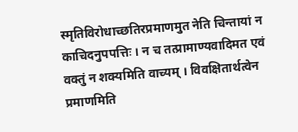स्मृतिविरोधाच्छतिरप्रमाणमुत नेति चिन्तायां न काचिदनुपपत्तिः । न च तत्प्रामाण्यवादिमत एवं वक्तुं न शक्यमिति वाच्यम् । विवक्षितार्थत्वेन प्रमाणमिति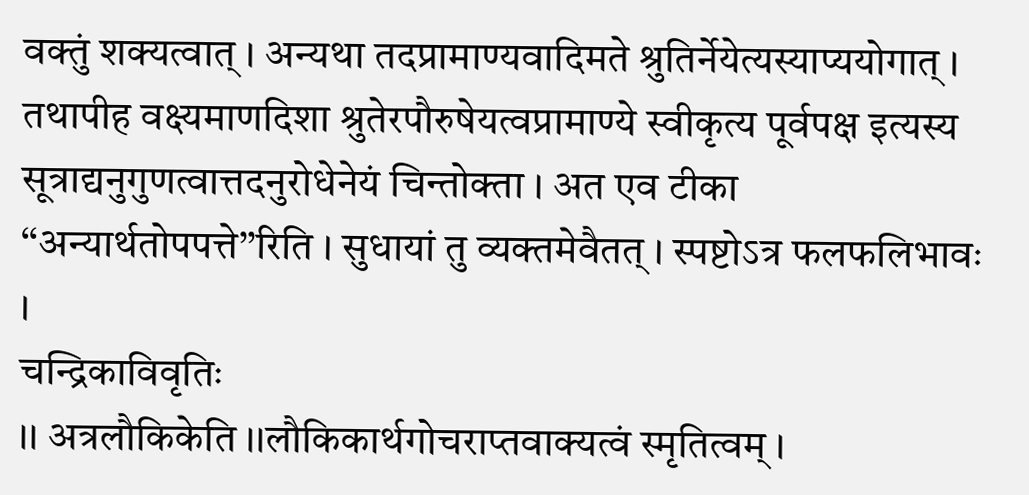वक्तुं शक्यत्वात् । अन्यथा तदप्रामाण्यवादिमते श्रुतिर्नेयेत्यस्याप्ययोगात् । तथापीह वक्ष्यमाणदिशा श्रुतेरपौरुषेयत्वप्रामाण्ये स्वीकृत्य पूर्वपक्ष इत्यस्य सूत्राद्यनुगुणत्वात्तदनुरोधेनेयं चिन्तोक्ता । अत एव टीका ‘‘अन्यार्थतोपपत्ते’’रिति । सुधायां तु व्यक्तमेवैतत् । स्पष्टोऽत्र फलफलिभावः ।
चन्द्रिकाविवृतिः
।। अत्रलौकिकेति ।।लौकिकार्थगोचराप्तवाक्यत्वं स्मृतित्वम् ।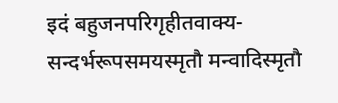इदं बहुजनपरिगृहीतवाक्य-सन्दर्भरूपसमयस्मृतौ मन्वादिस्मृतौ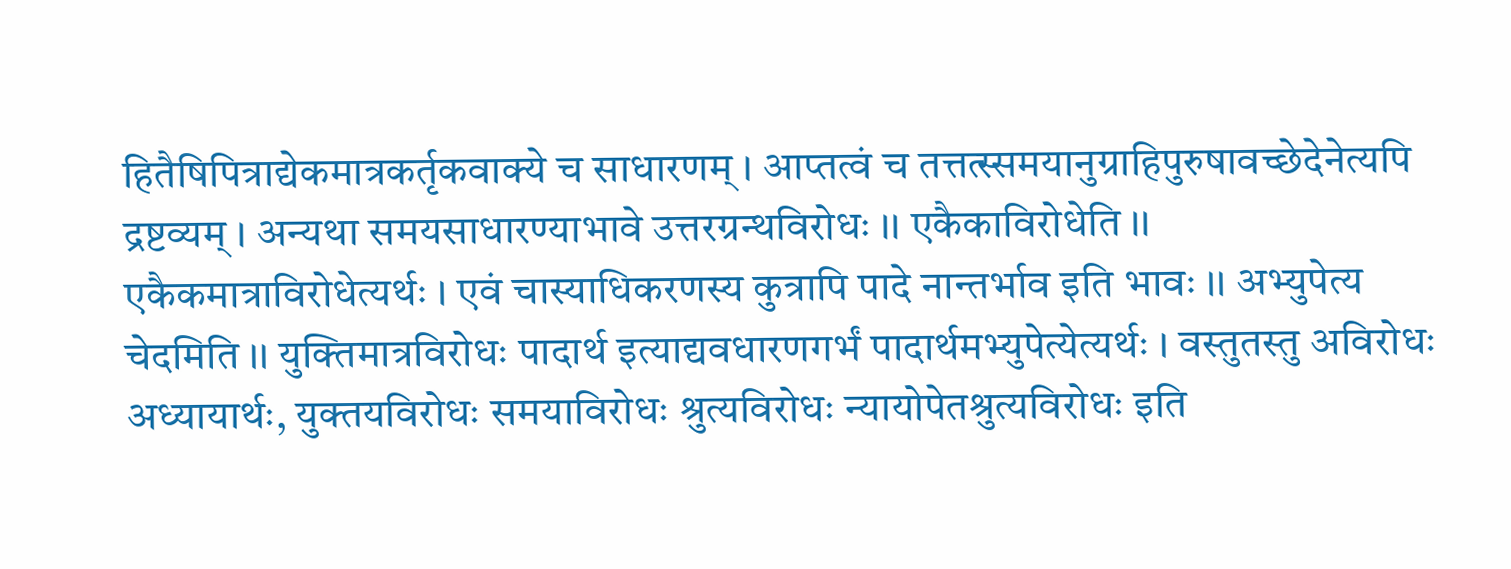हितैषिपित्राद्येकमात्रकर्तृकवाक्ये च साधारणम् । आप्तत्वं च तत्तत्स्समयानुग्राहिपुरुषावच्छेदेनेत्यपि द्रष्टव्यम् । अन्यथा समयसाधारण्याभावे उत्तरग्रन्थविरोधः ।। एकैकाविरोधेति ।। एकैकमात्राविरोधेत्यर्थः । एवं चास्याधिकरणस्य कुत्रापि पादे नान्तर्भाव इति भावः ।। अभ्युपेत्य चेदमिति ।। युक्तिमात्रविरोधः पादार्थ इत्याद्यवधारणगर्भं पादार्थमभ्युपेत्येत्यर्थः । वस्तुतस्तु अविरोधः अध्यायार्थः, युक्तयविरोधः समयाविरोधः श्रुत्यविरोधः न्यायोपेतश्रुत्यविरोधः इति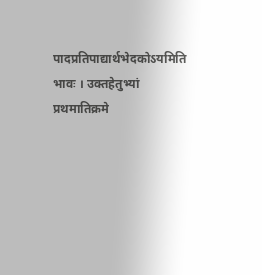पादप्रतिपाद्यार्थभेदकोऽयमिति भावः । उक्तहेतुभ्यां प्रथमातिक्रमे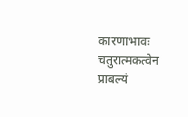कारणाभावः चतुरात्मकत्वेन प्राबल्यं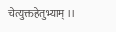चेत्युक्तहेतुभ्याम् ।।